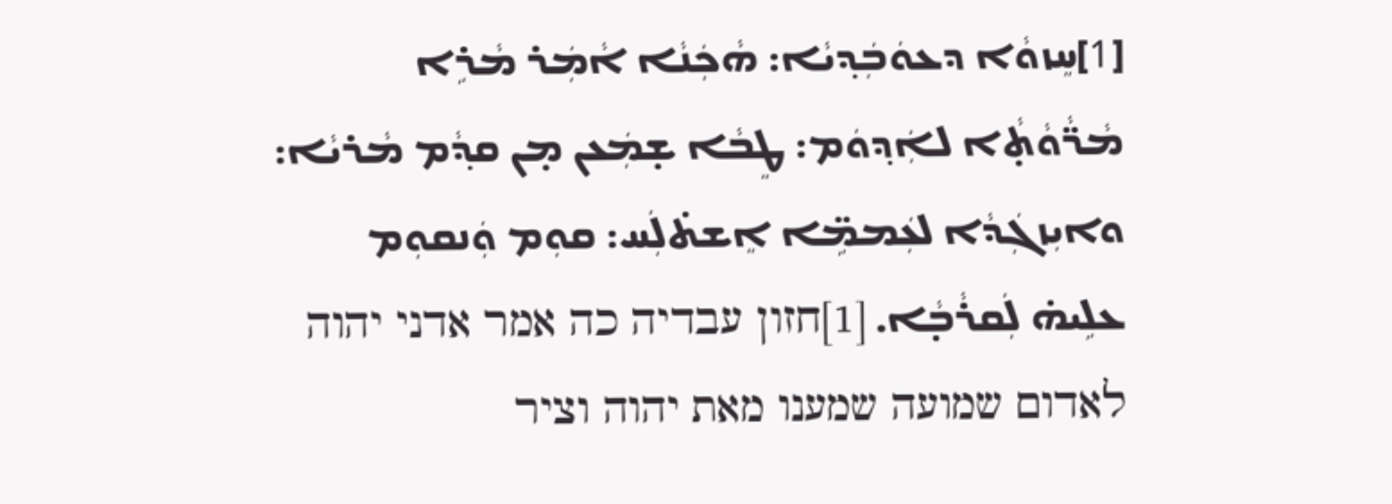[1]ܚܸܙܘܵܐ ܕܥܘܿܒܲܕ݂ܝܵܐ: ܗܵܟܲܢܵܐ ܐܵܡܲܪ ܡܵܪܹܐ ܡܵܪ̈ܵܘܵܬ̣ܵܐ ܠܐܲܕ݂ܘܿܡ: ܛܸܒܵܐ ܫ̣ܡܲܥܢ ܡ̣ܢ ܩܕ݂ܵܡ ܡܵܪܝܵܐ: ܘܐܝܼܙܓܲܕܵܐ ܠܥܲܡܡܹ̈ܐ ܐܸܫܬ̇ܠܲܚ: ܩܘܼܡ ܘܲܢܩܘܼܡ ܥܠܹܝܗ̇ ܠܲܩܪܵܒ̣ܵܐ. [1]חזון עבדיה כה אמר אדני יהוה לאדום שמועה שמענו מאת יהוה וציר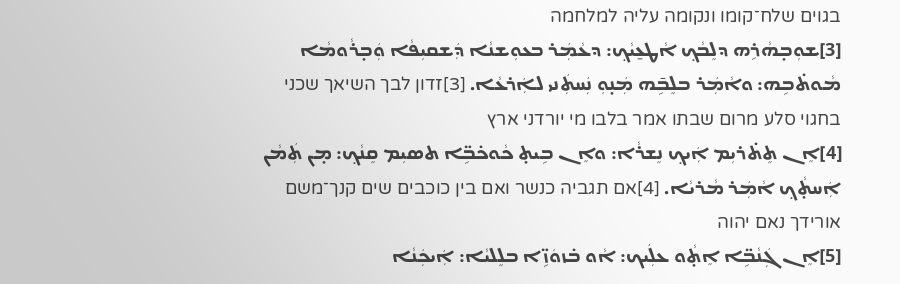בגוים שלח־קומו ונקומה עליה למלחמה
[3]ܫܘܼܒ̣ܗܵܪܹܗ ܕܠܸܒܵܟ݂ ܐܵܛܥ̱ܝܵܟ݂: ܕܥܵܡܲܪ ܒܥܘܼܫܢܵܐ ܕܲܫܩܝܼܦܵܐ ܘܲܒ̣ܪܵܘܡܵܐ ܡܵܘܬ̇ܒܹܗ: ܘܐܵܡܲܪ ܒܠܸܒܹ̄ܗ ܡܲܢ̣ܘܼ ܢܲܚܬܲܢܝ ܠܐܲܪܥܵܐ. [3]זדון לבך השיאך שכני בחגוי סלע מרום שבתו אמר בלבו מי יורדני ארץ
[4]ܐܸܢ ܬܸܬ̇ܪܝܼܡ ܐܲܝܟ݂ ܢܸܫܪܵܐ: ܘܐܸܢ ܒܹܝܬ̣ ܟܵܘܟ̇ܒܹ̈ܐ ܬܣܝܼܡ ܩܸܢܵܟ݂: ܡ̣ܢ ܬܲܡܵܢ ܐܲܚܬ̣ܵܟ݂ ܐܵܡܲܪ ܡܵܪܝܵܐ. [4]אם תגביה כנשר ואם בין כוכבים שים קנך־משם אורידך נאם יהוה
[5]ܐܸܢ ܓܲܢܵܒܹ̈ܐ ܐܸܬ̣ܵܘ ܥܠܲܝܟ: ܐܵܘ ܒ̇ܙܘܿܙܹ̈ܐ ܒܠܸܠܝܵܐ: ܐܲܝܟܲܢܵܐ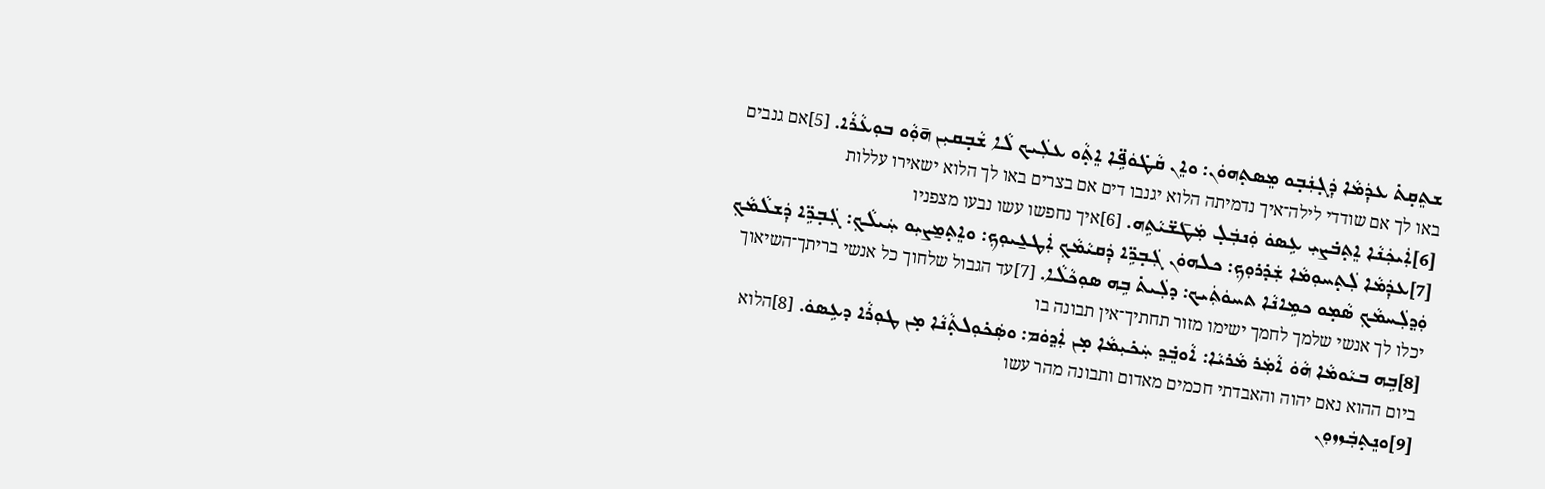ܫܬܸܩ̣ܬ̇ ܥܕܲܡܵܐ ܕܲܓ̣ܢܲܒ̣ܘ ܡܸܣܬ̣ܗܘܿܢ: ܘܐܸܢ ܩܵܛ̇ܘܿܦܹ̈ܐ ܐܸܬ̣ܵܘ ܥܠܲܝܟ ܠܵܐ ܫܵܒ̣ܩܝܼܢ ܗ̄ܘܼܵܘ ܒܘܼܥܵܪܵܐ. [5]אם גנבים באו לך אם שודדי לילה־איך נדמיתה הלוא יגנבו דים אם בצרים באו לך הלוא ישאירו עללות
[6]ܐܲܝܟܲܢܵܐ ܐܸܬ̣ܒ̇ܨܝܼ ܥܹܣܘܿ ܘܲܢܒܲܠ̣ ܡܲܛ̄ܫ̈ܝܵܬܹܗ. [6]איך נחפשו עשו נבעו מצפניו
[7]ܥܕܲܡܵܐ ܠܲܬ̣ܚܘܼܡܵܐ ܫܲܕ̇ܪܘܼܟ݂: ܟܠܗܘܿܢ ܓܲܒ̣ܪܹ̈ܐ ܕܲܩܝܵܡܵܟ݂ ܐܲܛܥ̱ܝܘܼܟ݂: ܘܐܸܬ̣ܡ̱ܨܝܼܘ ܚܲܝܠܵܟ݂: ܓܲܒ̣ܪܹ̈ܐ ܕܲܫܠܵܡܵܟ݂ ܘܲܕ݂ܠܲܚܡܵܟ݂ ܣܵܡ̣ܘ ܟܡܹܐܢܵܐ ܬܚܘܿܬܲܝܟ: ܕܠܲܝܬ̇ ܒܹܗ ܣܘܼܟܵܠܵܐ. [7]עד הגבול שלחוך כל אנשי בריתך־השיאוך יכלו לך אנשי שלמך לחמך ישימו מזור תחתיך־אין תבונה בו
[8]ܒܹܗ ܒܝܵܘܡܵܐ ܗܵܘܿ ܐܵܡܲܪ ܡܵܪܝܵܐ: ܐܵܘܒܸ̇ܕ݂ ܚܲܟ̇ܝܼܡܵܐ ܡ̣ܢ ܐܲܕ݂ܘܿܡ: ܘܣܲܟ̇ܘܼܠܬ̣ܵܢܵܐ ܡ̣ܢ ܛܘܼܪܵܐ ܕܥܹܣܘܿ. [8]הלוא ביום ההוא נאם יהוה והאבדתי חכמים מאדום ותבונה מהר עשו
[9]ܘܢܸܬ̣ܒܲܙܙܘܼܢ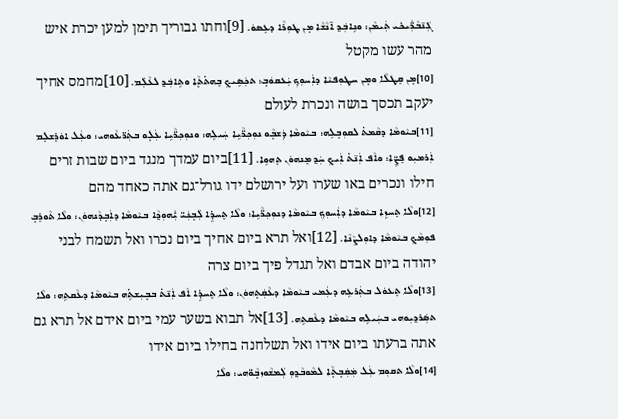ܓܲܢ̄ܒܵܪ̈ܲܝܟ̇ܝ ܬܲܝܡܵܢ: ܘܢܹܐܒܲܕ݂ ܐ̄ܢܵܫܵܐ ܡ̣ܢ ܛܘܼܪܵܐ ܕܥܹܣܘܿ. [9]וחתו גבוריך תימן למען יכרת איש מהר עשו מקטל
[10]ܡ̣ܢ ܩܸܛܠܵܐ ܘܡ̣ܢ ܚܛܘܼܦܝܵܐ ܕܐܲܚܘܼܟ݂ ܝܲܥܩܘܿܒ̣: ܬܟܲܣܹܝܟ݂ ܒܸܗܬ̇ܬ̣ܵܐ ܘܬܹܐܒܲܕ݂ ܠܥܵܠܲܡ. [10]מחמס אחיך יעקב תכסך בושה ונכרת לעולם
[11]ܒܝܵܘܡܵܐ ܕܩܵܡܬ̇ ܠܩܘܼܒ̣ܠܹܗ: ܒܝܵܘܡܵܐ ܕܲܫܒ̣ܵܘ ܢܘܼܟ݂ܪ̈ܵܝܹܐ ܚܲܝܠܹܗ: ܘܢܘܼܟ݂ܪ̈ܵܝܹܐ ܥܲܠ̣ܘ ܒܬܲܪ̈ܥܵܘܗܝ: ܘܥܲܠ ܐܘܿܪܸܫܠܸܡ ܐܲܪܡܝܼܘ ܦܸܨܹ̈ܐ: ܘܐܵܦ ܐܲܢ̄ܬ̇ ܐܲܝܟ݂ ܚܲܕ݂ ܡܸܢܗܘܿܢ ܬܸܗܘܹܐ. [11]ביום עמדך מנגד ביום שבות זרים חילו ונכרים באו שערו ועל ירושלם ידו גורל־גם אתה כאחד מהם
[12]ܘܠܵܐ ܬܸܚܙܹܐ ܒܝܵܘܡܵܐ ܕܐܲܚܘܼܟ݂ ܒܝܵܘܡܵܐ ܕܢܘܼܟ݂ܪ̈ܵܝܹܐ: ܘܠܵܐ ܬܸܚܕܹ̇ܐ ܠܲܒ̣ܢܲܝ̈ ܝܑܼܗܘܼܕ݂ܵܐ ܒܝܵܘܡܵܐ ܕܐܲܒ̣ܕܵܢܗܘܿܢ: ܘܠܵܐ ܬܵܘܪܸܒ̣ ܦܘܼܡܵܟ݂ ܒܝܵܘܡܵܐ ܕܐܘܼܠܨܵܢܵܐ. [12]ואל תרא ביום אחיך ביום נכרו ואל תשמח לבני יהודה ביום אבדם ואל תגדל פיך ביום צרה
[13]ܘܠܵܐ ܬܸܥܘܿܠ ܒܬܲܪܥܹܗ ܕܥܲܡܝ ܒܝܵܘܡܵܐ ܕܥܵܩܲܬ̣ܗܘܿܢ: ܘܠܵܐ ܬܸܚܕܹ̇ܐ ܐܵܦ ܐܲܢ̄ܬ̇ ܒܒ̣ܝܼܫܬܹ̇ܗ ܒܝܵܘܡܵܐ ܕܥܵܩܬܹܗ: ܘܠܵܐ ܬܣܲܪܕ݂ܝܼܘܗܝ ܒܚܲܝܠܹܗ ܒܝܵܘܡܵܐ ܕܥܵܩܬܹܗ. [13]אל תבוא בשער עמי ביום אידם אל תרא גם אתה ברעתו ביום אידו ואל תשלחנה בחילו ביום אידו
[14]ܘܠܵܐ ܬܩܘܼܡ ܥܲܠ ܡܲܩܲܒ̣ܬ̣ܵܐ ܠܡܵܘܒܵܕ݂ܘܼ ܠܲܡܫܵܘܙܒ̣ܵܘ̈ܗܝ: ܘܠܵܐ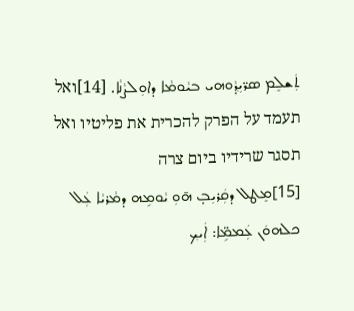ܬܲܫܠܸܡ ܣܪ̈ܝܼܕ݂ܵܘܗܝ ܒܝܵܘܡܵܐ ܕܐܘܼܠܨܵܢܵܐ. [14]ואל תעמד על הפרק להכרית את פליטיו ואל תסגר שרידיו ביום צרה
[15]ܡܸܛܠ ܕܩܲܪܝܼܒ̣ ܗ̄ܘܼ ܝܵܘܡܹܗ ܕܡܵܪܝܵܐ ܥܲܠ ܟܠܗܘܿܢ ܥܲܡܡܹ̈ܐ: ܐܲܝܟ݂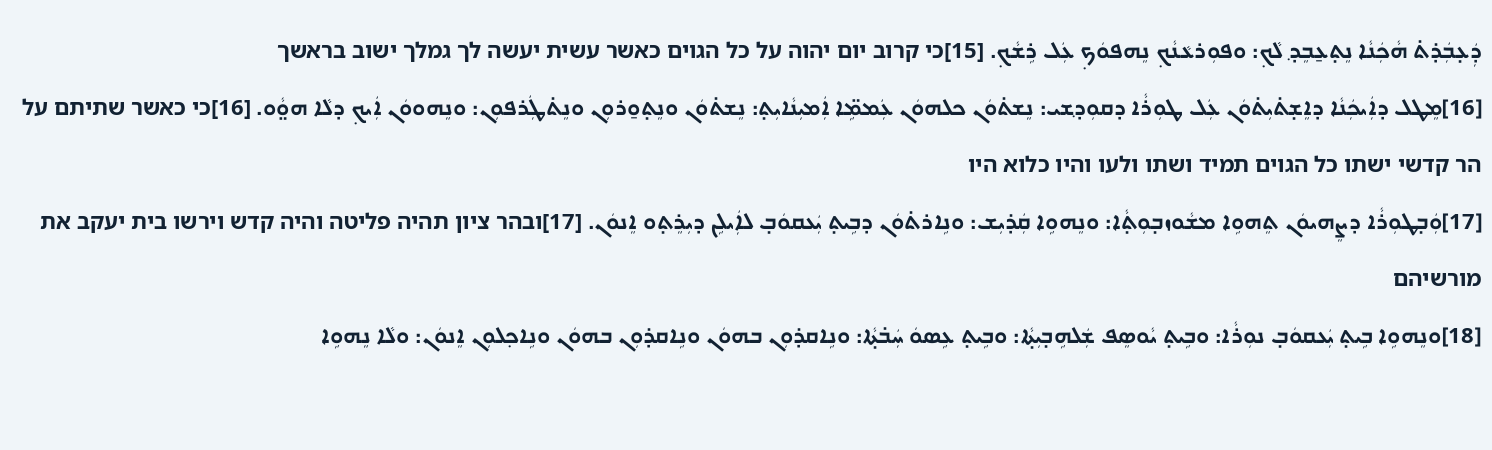ܕܲܥ̣ܒܲܕ̇ܬ̇ ܗܵܟܲܢܵܐ ܢܸܬ̣ܥ̱ܒܸܕ݂ ܠܵܟ݂: ܘܦܘܼܪܥܵܢܵܟ݂ ܢܸܗܦܘܿܟ݂ ܥܲܠ ܪܹܫܵܟ݂. [15]כי קרוב יום יהוה על כל הגוים כאשר עשית יעשה לך גמלך ישוב בראשך
[16]ܡܸܛܠ ܕܐܲܝܟܲܢܵܐ ܕܐܸܫ̣ܬ̇ܝܼܬ̇ܘܿܢ ܥܲܠ ܛܘܼܪܵܐ ܕܩܘܼܕ݂ܫܝ: ܢܸܫܬ̇ܘܿܢ ܟܠܗܘܿܢ ܥܲܡܡܹ̈ܐ ܐܲܡܝܼܢܵܐܝܼܬ̣: ܢܸܫܬ̇ܘܿܢ ܘܢܸܬ̣ܘ̱ܪܘܼܢ ܘܢܸܬ̇ܛܲܪܦܘܼܢ: ܘܢܸܗܘܘܿܢ ܐܲܝܟ݂ ܕܠܵܐ ܗܘ̤ܵܘ. [16]כי כאשר שתיתם על הר קדשי ישתו כל הגוים תמיד ושתו ולעו והיו כלוא היו
[17]ܘܲܒ̣ܛܘܼܪܵܐ ܕܨܸܗܝܘܿܢ ܬܸܗܘܹܐ ܡܫܵܘܙܒ̣ܘܼܬ̣ܵܐ: ܘܢܸܗܘܹܐ ܩܲܕ̇ܝܼܫ: ܘܢܹܐܪܬ̇ܘܿܢ ܕܒܹܝܬ̣ ܝܲܥܩܘܿܒ̣ ܠܐܲܝܠܹܢ ܕܝܼܪܸܬ̣ܘ ܐܸܢܘܿܢ. [17]ובהר ציון תהיה פליטה והיה קדש וירשו בית יעקב את מורשיהם
[18]ܘܢܸܗܘܹܐ ܒܹܝܬ̣ ܝܲܥܩܘܿܒ̣ ܢܘܼܪܵܐ: ܘܒܹܝܬ̣ ܝܵܘܣܸܦ ܫܲܠܗܹܒ̣ܝܼܬ̣ܵܐ: ܘܒܹܝܬ̣ ܥܹܣܘܿ ܚܲܒ̇ܬ̣ܵܐ: ܘܢܹܐܩܕ̇ܘܼܢ ܒܗܘܿܢ ܘܢܹܐܩܕ̇ܘܼܢ ܒܗܘܿܢ ܘܢܹܐܟ݂ܠܘܼܢ ܐܸܢܘܿܢ: ܘܠܵܐ ܢܸܗܘܹܐ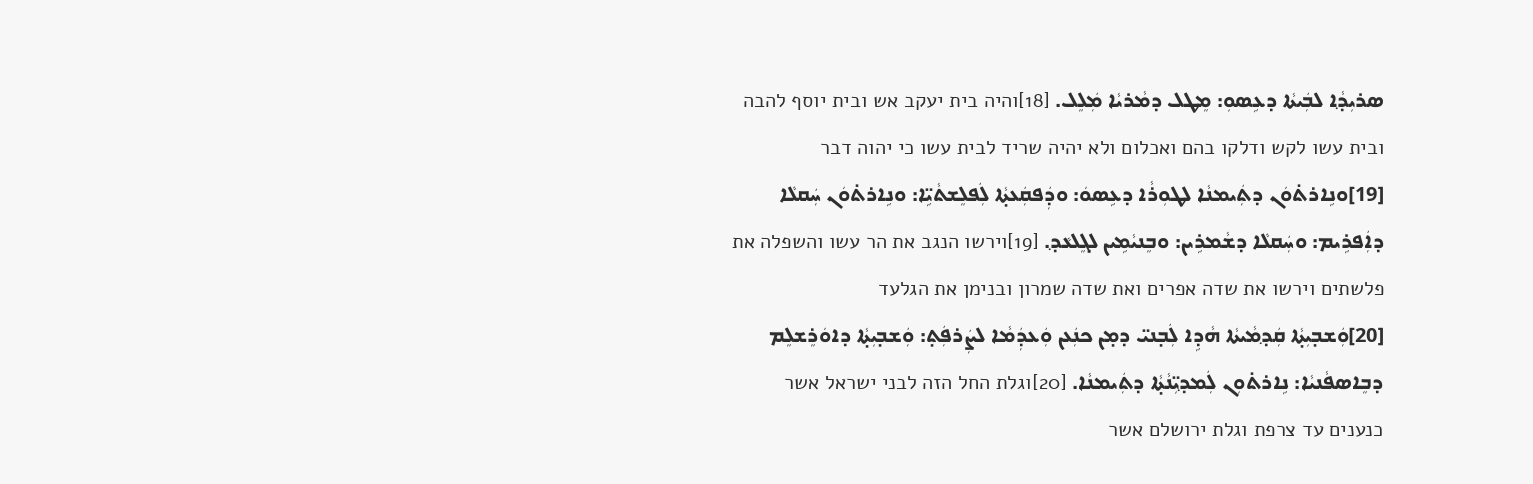ܣܪܝܼܕ݂ܵܐ ܠܒܲܝܬܵܐ ܕܥܹܣܘܼ: ܡܸܛܠ ܕܡܵܪܝܵܐ ܡܲܠܸܠ. [18]והיה בית יעקב אש ובית יוסף להבה ובית עשו לקש ודלקו בהם ואכלום ולא יהיה שריד לבית עשו כי יהוה דבר
[19]ܘܢܹܐܪܬ̇ܘܿܢ ܕܬܲܝܡܢܵܐ ܠܛܘܼܪܵܐ ܕܥܹܣܘܿ: ܘܕܲܦܩܲܥܬ̣ܵܐ ܠܲܦܠܸܫܬܵܝܹ̈ܐ: ܘܢܹܐܪܬ̇ܘܿܢ ܚܲܩܠܵܐ ܕܐܲܦܪܹܝܡ: ܘܚܲܩܠܵܐ ܕܫܵܡܪܹܝܢ: ܘܒܸܢܝܵܡܹܝܢ ܠܓܸܠܥܵܕ݂. [19]וירשו הנגב את הר עשו והשפלה את פלשתים וירשו את שדה אפרים ואת שדה שמרון ובנימן את הגלעד
[20]ܘܲܫܒ̣ܝܼܬ̣ܵܐ ܩܲܕ݂ܡܵܝܬܵܐ ܗܵܕܹܐ ܠܲܒ̣ܢܝ̈ ܕܡ̣ܢ ܟܢܲܥܢ ܘܲܥܕܲܡܵܐ ܠܨܲܪܦܲܬ̣: ܘܲܫܒ̣ܝܼܬ̣ܵܐ ܕܐܘܿܪܸܫܠܸܡ ܕܒܸܐܣܦܵܢܝܵܐ: ܢܹܐܪܬ̇ܘܼܢ ܠܲܡܕ݂ܝܼ̈ܢܵܬ̣ܵܐ ܕܬܲܝܡܢܵܐ. [20]וגלת החל הזה לבני ישראל אשר כנענים עד צרפת וגלת ירושלם אשר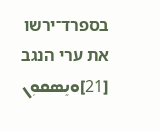בספרד־ירשו את ערי הנגב
[21]ܘܢܸܣܩܘܼܢ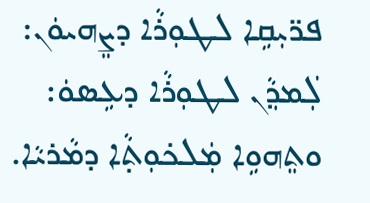ܦܪ̈ܝܼܩܹܐ ܠܛܘܼܪܵܐ ܕܨܸܗܝܘܿܢ: ܠܲܡܕ݂ܵܢ ܠܛܘܼܪܵܐ ܕܥܹܣܘܿ: ܘܬܸܗܘܹܐ ܡܲܠܟ̇ܘܼܬ̣ܵܐ ܕܡܵܪܝܵܐ.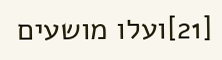[21]ועלו מושעים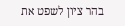בהר ציון לשפט את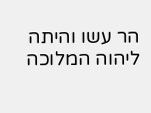הר עשו והיתה ליהוה המלוכה